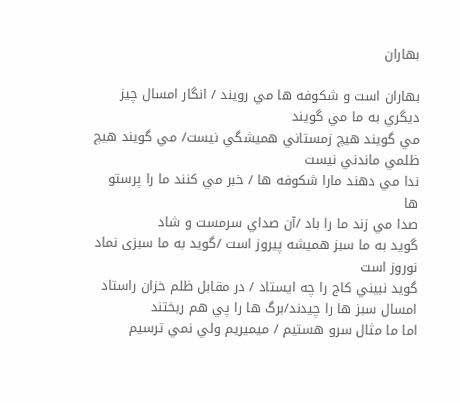بهاران

بهاران است و شکوفه ها مي رويند / انگار امسال چيز ديگري به ما مي گويند
مي گويند هيچ زمستاني هميشگي نيست/ مي گويند هيچ ظلمي ماندني نيست
ندا مي دهند مارا شکوفه ها / خبر مي کنند ما را پرستو ها
صدا مي زند ما را باد /آن صداي سرمست و شاد
گويد به ما سبز هميشه پیروز است /گويد به ما سبزی نماد نوروز است
گويد نبيني کاج را چه ايستاد / در مقابل ظلم خزان راستاد
امسال سبز ها را چيدند/برگ ها را پي هم ريختند
اما ما مثال سرو هستيم / ميميريم ولي نمي ترسيم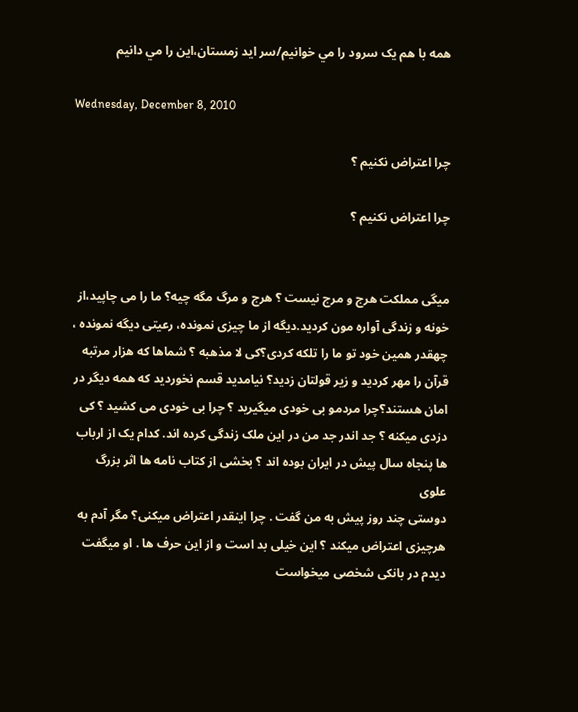همه با هم يک سرود را مي خوانيم/سر ايد زمستان،اين را مي دانيم

Wednesday, December 8, 2010

چرا اعتراض نکنیم ؟

چرا اعتراض نکنیم ؟


میگی مملکت هرج و مرج نیست ؟ هرج و مرگ مگه چیه؟ ما را می چاپید،از خونه و زندگی آواره مون کردید.دیگه از ما چیزی نمونده، رعیتی دیگه نمونده ، چهقدر همین خود تو ما را تلکه کردی؟کی لا مذهبه ؟ شماها که هزار مرتبه قرآن را مهر کردید و زیر قولتان زدید؟ نیامدید قسم نخوردید که همه دیگر در امان هستند؟چرا مردمو بی خودی میگیرید ؟ چرا بی خودی می کشید ؟ کی دزدی میکنه ؟ جد اندر جد من در این ملک زندگی کرده اند. کدام یک از ارباب ها پنجاه سال پیش در ایران بوده اند ؟ بخشی از کتاب نامه ها اثر بزرگ علوی
دوستی چند روز پیش به من گفت . چرا اینقدر اعتراض میکنی؟ مگر آدم به هرچیزی اعتراض میکند ؟ این خیلی بد است و از این حرف ها . او میگفت دیدم در بانکی شخصی میخواست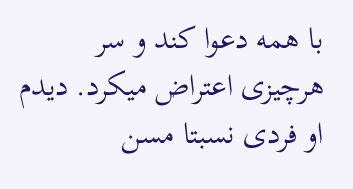با همه دعوا کند و سر هرچیزی اعتراض میکرد. دیدم او فردی نسبتا مسن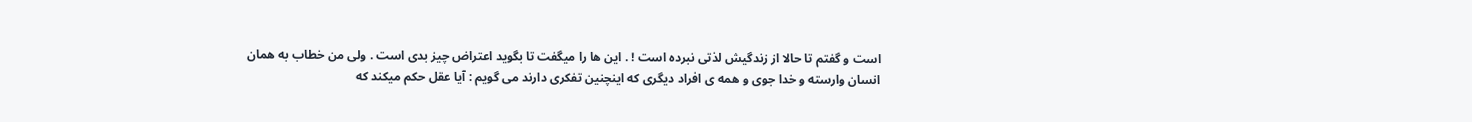است و گفتم تا حالا از زندگیش لذتی نبرده است ! . این ها را میگفت تا بگوید اعتراض چیز بدی است . ولی من خطاب به همان انسان وارسته و خدا جوی و همه ی افراد دیگری که اینچنین تفکری دارند می گویم : آیا عقل حکم میکند که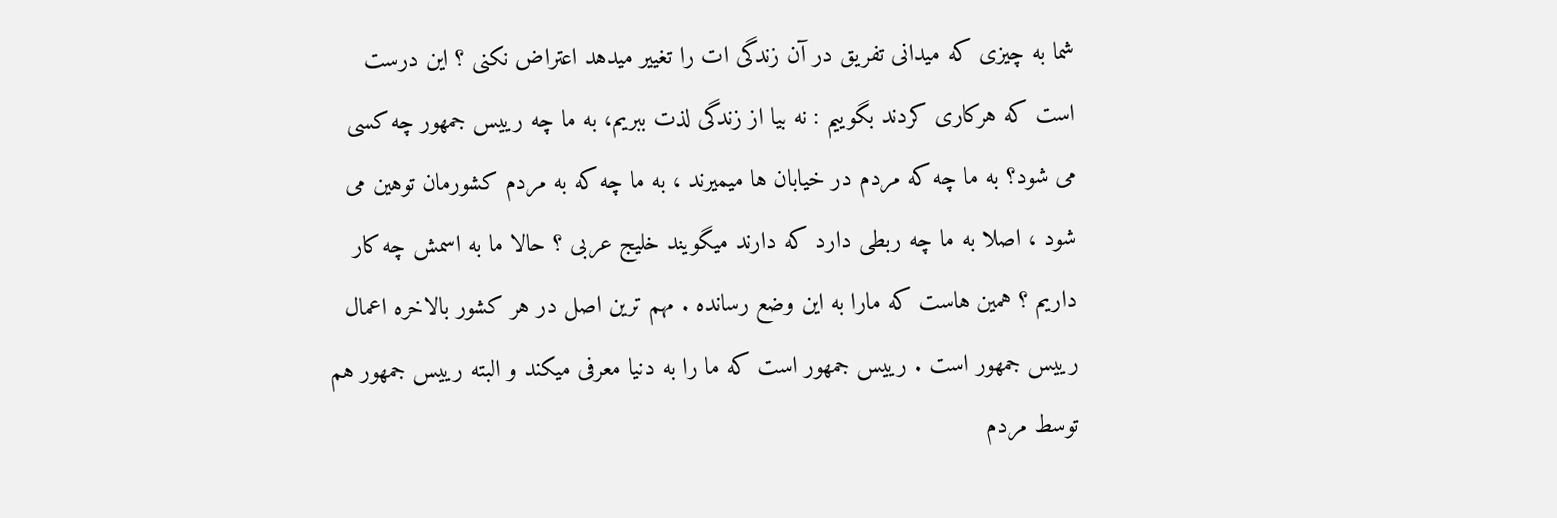شما به چیزی که میدانی تفریق در آن زندگی ات را تغییر میدهد اعتراض نکنی ؟ این درست است که هرکاری کردند بگوییم : نه بیا از زندگی لذت ببریم، به ما چه رییس جمهور چه کسی می شود؟ به ما چه که مردم در خیابان ها میمیرند ، به ما چه که به مردم کشورمان توهین می شود ، اصلا به ما چه ربطی دارد که دارند میگویند خلیج عربی ؟ حالا ما به اسمش چه کار داریم ؟ همین هاست که مارا به این وضع رسانده . مهم ترین اصل در هر کشور بالاخره اعمال رییس جمهور است . رییس جمهور است که ما را به دنیا معرفی میکند و البته رییس جمهور هم توسط مردم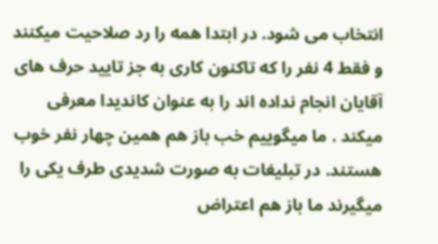انتخاب می شود. در ابتدا همه را رد صلاحیت میکنند و فقط 4 نفر را که تاکنون کاری به جز تایید حرف های آقایان انجام نداده اند را به عنوان کاندیدا معرفی میکند . ما میگوییم خب باز هم همین چهار نفر خوب هستند. در تبلیغات به صورت شدیدی طرف یکی را میگیرند ما باز هم اعتراض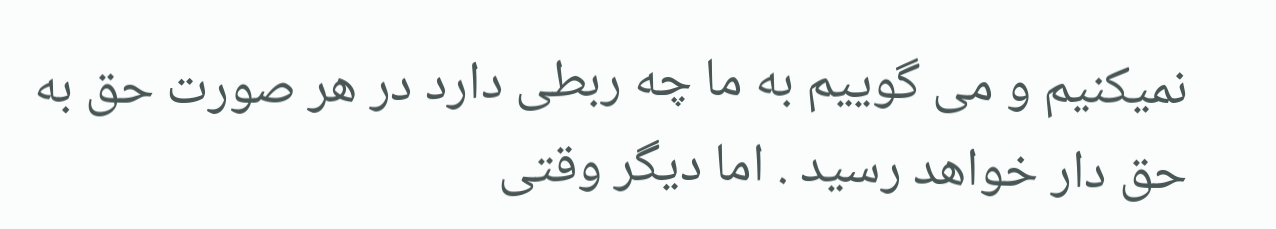نمیکنیم و می گوییم به ما چه ربطی دارد در هر صورت حق به حق دار خواهد رسید . اما دیگر وقتی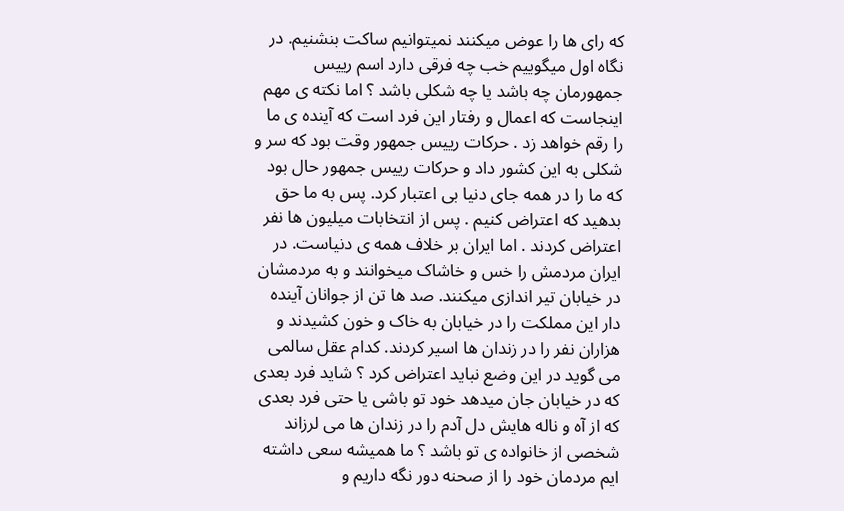که رای ها را عوض میکنند نمیتوانیم ساکت بنشنیم. در نگاه اول میگوییم خب چه فرقی دارد اسم رییس جمهورمان چه باشد یا چه شکلی باشد ؟ اما نکته ی مهم اینجاست که اعمال و رفتار این فرد است که آینده ی ما را رقم خواهد زد . حرکات رییس جمهور وقت بود که سر و شکلی به این کشور داد و حرکات رییس جمهور حال بود که ما را در همه جای دنیا بی اعتبار کرد. پس به ما حق بدهید که اعتراض کنیم . پس از انتخابات میلیون ها نفر اعتراض کردند . اما ایران بر خلاف همه ی دنیاست. در ایران مردمش را خس و خاشاک میخوانند و به مردمشان در خیابان تیر اندازی میکنند. صد ها تن از جوانان آینده دار این مملکت را در خیابان به خاک و خون کشیدند و هزاران نفر را در زندان ها اسیر کردند. کدام عقل سالمی می گوید در این وضع نباید اعتراض کرد ؟ شاید فرد بعدی که در خیابان جان میدهد خود تو باشی یا حتی فرد بعدی که از آه و ناله هایش دل آدم را در زندان ها می لرزاند شخصی از خانواده ی تو باشد ؟ ما همیشه سعی داشته ایم مردمان خود را از صحنه دور نگه داریم و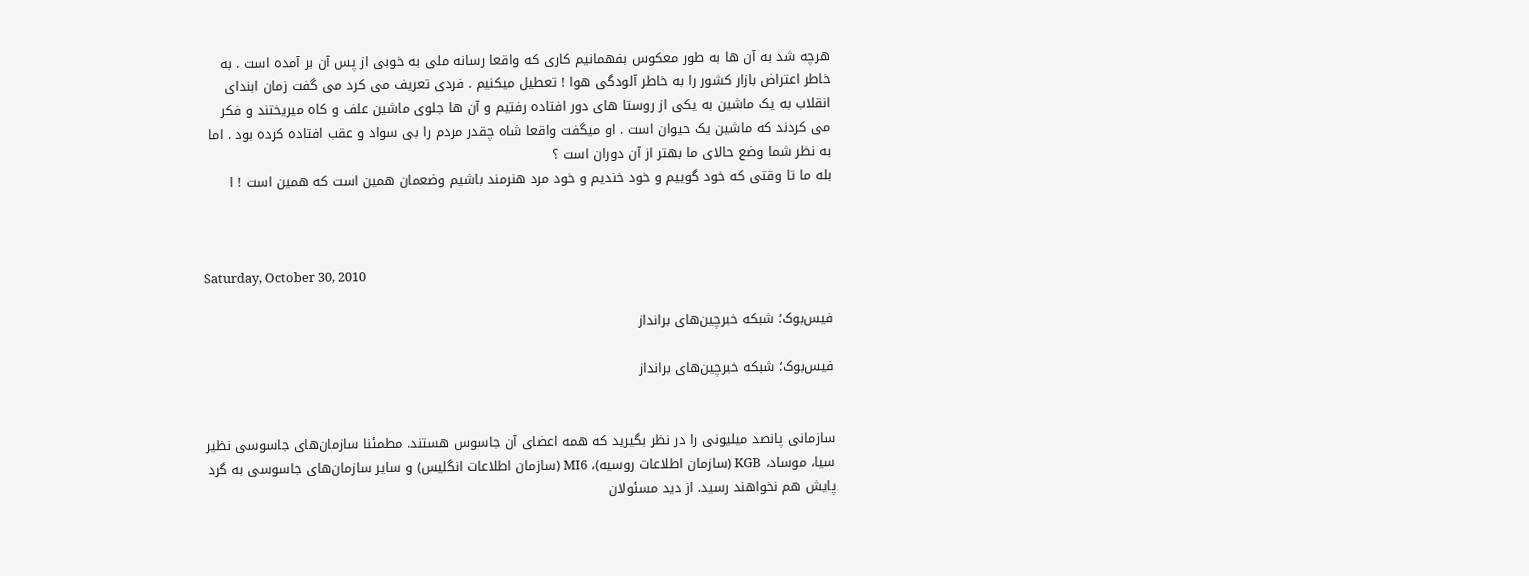هرچه شد به آن ها به طور معکوس بفهمانیم کاری که واقعا رسانه ملی به خوبی از پس آن بر آمده است . به خاطر اعتراض بازار کشور را به خاطر آلودگی هوا ! تعطیل میکنیم . فردی تعریف می کرد می گفت زمان ابندای انقلاب به یک ماشین به یکی از روستا های دور افتاده رفتیم و آن ها جلوی ماشین علف و کاه میریختند و فکر می کردند که ماشین یک حیوان است . او میگفت واقعا شاه چقدر مردم را بی سواد و عقب افتاده کرده بود . اما به نظر شما وضع حالای ما بهتر از آن دوران است ؟
بله ما تا وقتی که خود گوییم و خود خندیم و خود مرد هنرمند باشیم وضعمان همین است که همین است ! ا



Saturday, October 30, 2010

فیس‌بوک؛ شبکه خبرچین‌های برانداز

فیس‌بوک؛ شبکه خبرچین‌های برانداز


سازمانی پانصد میلیونی را در نظر بگیرید که همه اعضای آن جاسوس هستند. مطمئنا سازمان‌های جاسوسی نظیر سیا، موساد، KGB (سازمان اطلاعات روسیه)، MI6 (سازمان اطلاعات انگلیس) و سایر سازمان‌های جاسوسی به گرد پایش هم نخواهند رسید. از دید مسئولان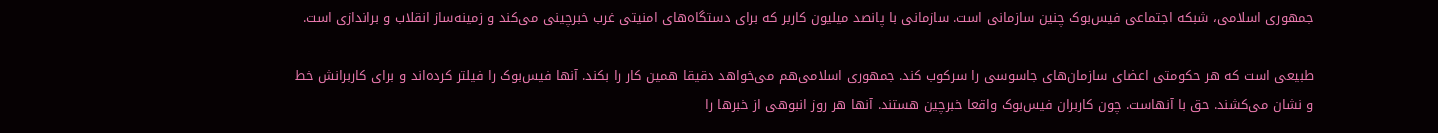جمهوری اسلامی، ‌شبکه اجتماعی فیس‌بوک چنین سازمانی است. سازمانی با پانصد میلیون کاربر که برای دستگاه‌های امنیتی غرب خبرچینی می‌کند و زمینه‌ساز انقلاب و براندازی است.

طبیعی است که هر حکومتی اعضای سازمان‌های جاسوسی را سرکوب کند. جمهوری اسلامی‌هم می‌خواهد دقیقا همین کار را بکند. آنها فیس‌بوک را فیلتر کرده‌اند و برای کاربرانش خط و نشان می‌کشند. حق با آنهاست. چون کاربران فیس‌بوک واقعا خبرچین هستند. آنها هر روز انبوهی از خبرها را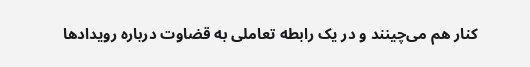کنار هم می‌چینند و در یک رابطه تعاملی به قضاوت درباره رویدادها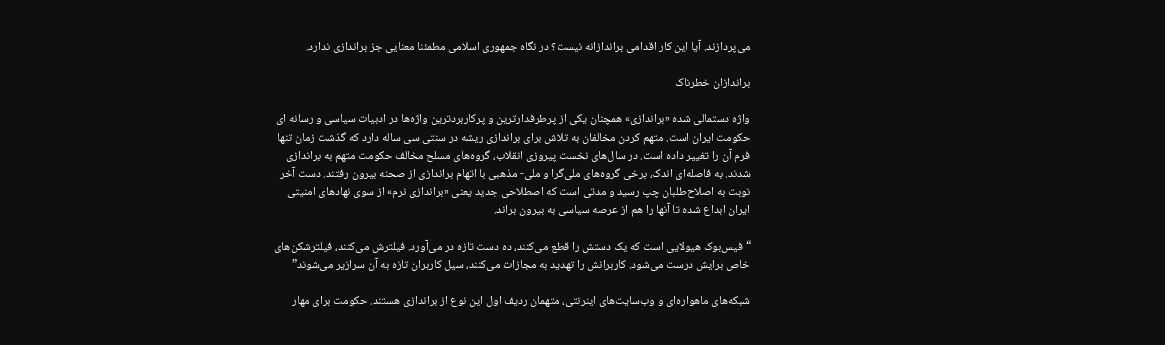می‌پردازند. آیا این کار اقدامی ‌براندازانه نیست؟ در نگاه جمهوری اسلامی‌ مطمئنا معنایی جز براندازی ندارد.

براندازان خطرناک

واژه دستمالی شده «براندازی» همچنان یکی از پرطرفدارترین و پرکاربردترین واژه‌ها در ادبیات سیاسی و رسانه ای حکومت ایران است. متهم کردن مخالفان به تلاش برای براندازی ریشه در سنتی سی ساله دارد که گذشت زمان تنها فرم آن را تغییر داده است. در سال‌های نخست پیروزی انقلاب، گروه‌های مسلح مخالف حکومت متهم به براندازی شدند. به فاصله‌ای اندک، برخی گروه‌های ملی‌گرا و ملی- مذهبی با اتهام براندازی از صحنه بیرون رفتند. دست آخر نوبت به اصلاح‌طلبان چپ رسید و مدتی است که اصطلاحی جدید یعنی «براندازی نرم» از سوی نهادهای امنیتی ایران ابداع شده تا آنها را هم از عرصه سیاسی به بیرون براند.

“فیس‌بوک هیولایی است که یک دستش را قطع می‌کنند، ده دست تازه در می‌آورد. فیلترش می‌کنند، فیلترشکن‌های خاص برایش درست می‌شود. کاربرانش را تهدید به مجازات می‌کنند، سیل کاربران تازه به آن سرازیر می‌شوند”

شبکه‌های ماهواره‌ای و وب‌سایت‌های اینرنتی، متهمان ردیف اول این نوع از براندازی هستند. حکومت برای مهار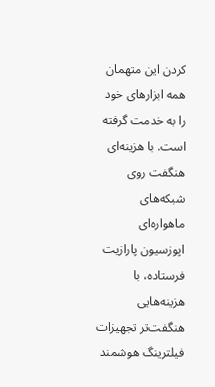کردن این متهمان همه ابزارهای خود را به خدمت گرفته است. با هزینه‌ای هنگفت روی شبکه‌های ماهواره‌ای اپوزسیون پارازیت فرستاده، با هزینه‌هایی هنگفت‌تر تجهیزات فیلترینگ هوشمند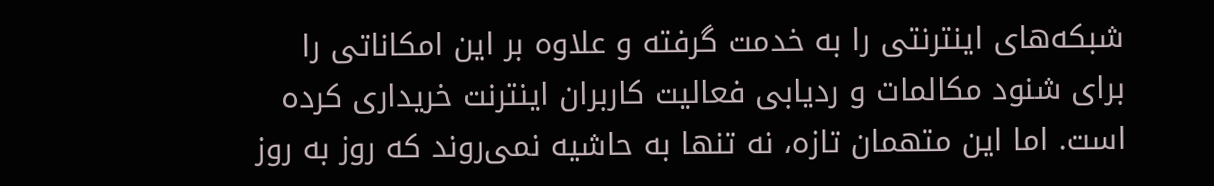شبکه‌های اینترنتی را به خدمت گرفته و علاوه بر این امکاناتی را برای شنود مکالمات و ردیابی فعالیت کاربران اینترنت خریداری کرده است. اما این متهمان تازه، نه تنها به حاشیه نمی‌روند که روز به روز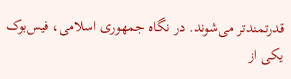قدرتمندتر می‌شوند. در نگاه جمهوری اسلامی،‌ فیس‌بوک یکی از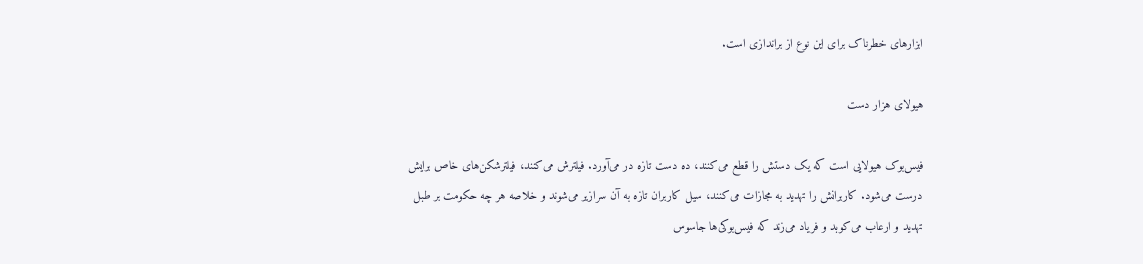ابزارهای خطرناک برای این نوع از براندازی ‌است.

هیولای هزار دست

فیس‌بوک هیولایی است که یک دستش را قطع می‌کنند، ده دست تازه در می‌آورد. فیلترش می‌کنند، فیلترشکن‌های خاص برایش درست می‌شود. کاربرانش را تهدید به مجازات می‌کنند، سیل کاربران تازه به آن سرازیر می‌شوند و خلاصه هر چه حکومت بر طبل تهدید و ارعاب می‌کوبد و فریاد می‌زند که فیس‌بوکی‌ها جاسوس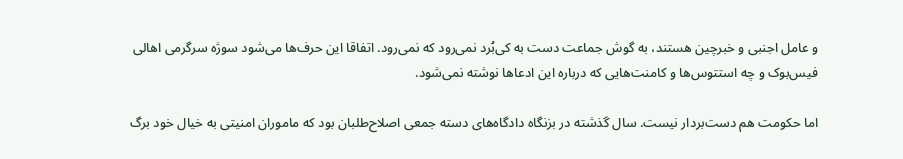و عامل اجنبی و خبرچین هستند، به گوش جماعت دست به کی‌بُرد نمی‌رود که نمی‌رود. اتفاقا این حرف‌ها می‌شود سوژه سرگرمی ‌اهالی فیس‌بوک و چه استتوس‌ها و کامنت‌هایی که درباره این ادعاها نوشته نمی‌شود.

اما حکومت هم دست‌بردار نیست. سال گذشته در بزنگاه دادگاه‌های دسته جمعی اصلاح‌طلبان بود که ماموران امنیتی به خیال خود برگ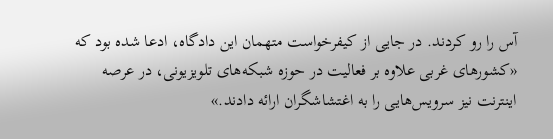آس را رو کردند. در جایی از کیفرخواست متهمان این دادگاه، ادعا شده بود که «کشورهای غربی علاوه بر فعالیت در حوزه شبکه‌های تلویزیونی، در عرصه اینترنت نیز سرویس‌هایی را به اغتشاشگران ارائه دادند.»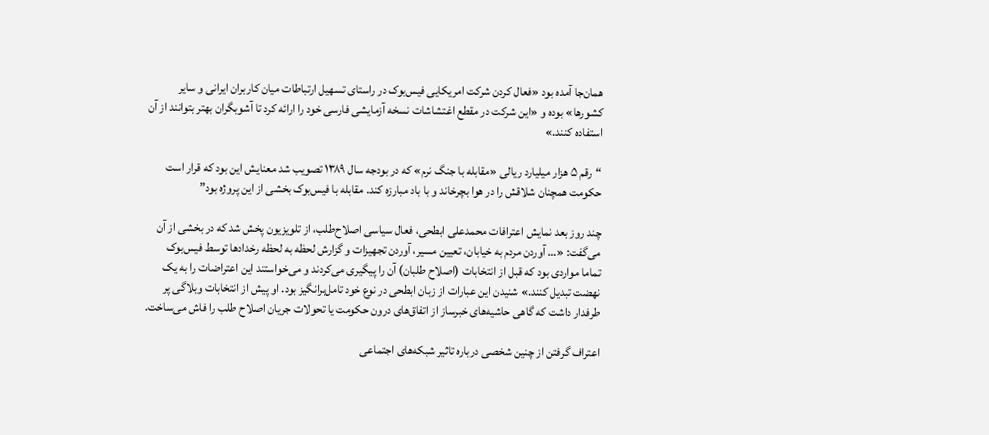همان‌جا آمده بود «فعال کردن شرکت امریکایی فیس‌بوک در راستای تسهیل ارتباطات میان کاربران ایرانی و سایر کشورها» بوده و «این شرکت در مقطع اغتشاشات نسخه آزمایشی فارسی خود را ارائه کرد تا آشوبگران بهتر بتوانند از آن استفاده کنند.»

“رقم ۵ هزار میلیارد ریالی «مقابله با جنگ نرم» که در بودجه سال ۱۳۸۹ تصویب شد معنایش این بود که قرار است حکومت همچنان شلاقش را در هوا بچرخاند و با باد مبارزه کند. مقابله با فیس‌بوک بخشی از این پروژه بود”

چند روز بعد نمایش اعترافات محمدعلی ابطحی، فعال سیاسی اصلاح‌طلب، از تلویزیون پخش شد که در بخشی از آن می‌گفت: «… آوردن مردم به خیابان، تعیین مسیر، آوردن تجهیزات و گزارش لحظه به لحظه رخدادها توسط فیس‌بوک تماما مواردی بود که قبل از انتخابات (اصلاح طلبان) آن را پیگیری می‌کردند و می‌خواستند این اعتراضات را به یک نهضت تبدیل کنند.» شنیدن این عبارات از زبان ابطحی در نوع خود تامل‌برانگیز بود. او پیش از انتخابات وبلاگی پر طرفدار داشت که گاهی حاشیه‌های خبرساز از اتفاق‌های درون حکومت یا تحولات جریان اصلاح طلب را فاش می‌ساخت.

اعتراف گرفتن از چنین شخصی درباره تاثیر شبکه‌های اجتماعی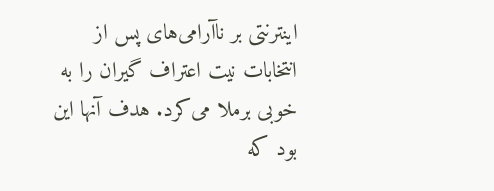اینترنتی بر ناآرامی‌های پس از انتخابات نیت اعتراف گیران را به خوبی برملا می‌کرد. هدف آنها این بود که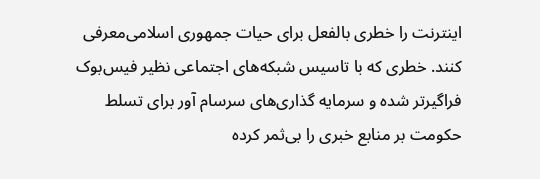اینترنت را خطری بالفعل برای حیات جمهوری اسلامی‌معرفی کنند. خطری که با تاسیس شبکه‌های اجتماعی نظیر فیس‌بوک فراگیرتر شده و سرمایه گذاری‌های سرسام آور برای تسلط حکومت بر منابع خبری را بی‌ثمر کرده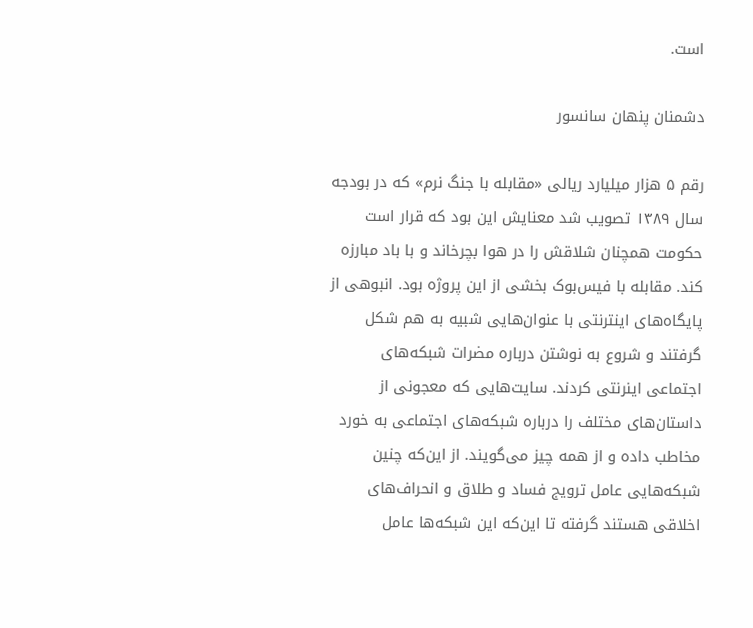است.

دشمنان پنهان سانسور

رقم ۵ هزار میلیارد ریالی «مقابله با جنگ نرم» که در بودجه سال ۱۳۸۹ تصویب شد معنایش این بود که قرار است حکومت همچنان شلاقش را در هوا بچرخاند و با باد مبارزه کند. مقابله با فیس‌بوک بخشی از این پروژه بود. انبوهی از پایگاه‌های اینترنتی با عنوان‌هایی شبیه به هم شکل گرفتند و شروع به نوشتن درباره مضرات شبکه‌های اجتماعی اینرنتی کردند. سایت‌هایی که معجونی از داستان‌های مختلف را درباره شبکه‌های اجتماعی به خورد مخاطب داده و از همه چیز می‌گویند. از این‌که چنین شبکه‌هایی عامل ترویج فساد و طلاق و انحراف‌های اخلاقی هستند گرفته تا این‌که این شبکه‌ها عامل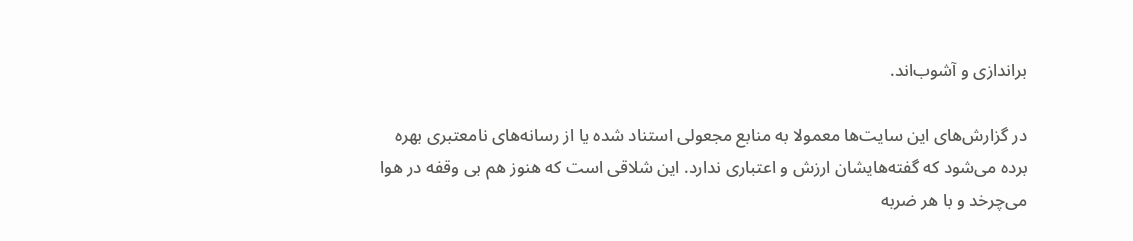براندازی و آشوب‌اند.

در گزارش‌های این سایت‌ها معمولا به منابع مجعولی استناد شده یا از رسانه‌های نامعتبری بهره برده می‌شود که گفته‌هایشان ارزش و اعتباری ندارد. این شلاقی است که هنوز هم بی وقفه در هوا می‌چرخد و با هر ضربه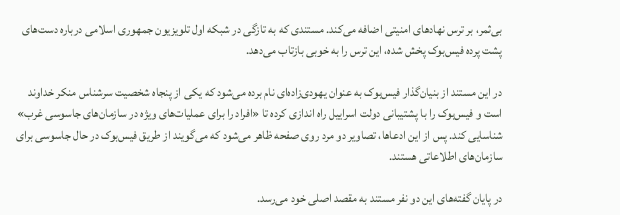بی‌ثمر، بر ترس نهادهای امنیتی اضافه می‌کند. مستندی که به تازگی در شبکه اول تلویزیون جمهوری اسلامی ‌درباره دست‌های پشت پرده فیس‌بوک پخش شده، این ترس را به خوبی بازتاب می‌دهد.

در این مستند از بنیان‌گذار فیس‌بوک به عنوان یهودی‌زاده‌ای نام برده می‌شود که یکی از پنجاه شخصیت سرشناس منکر خداوند است و فیس‌بوک را با پشتیبانی دولت اسراییل راه اندازی کرده تا «افراد را برای عملیات‌های ویژه در سازمان‌های جاسوسی غرب» شناسایی کند. پس از این ادعاها، تصاویر دو مرد روی صفحه ظاهر می‌شود که می‌گویند از طریق فیس‌بوک در حال جاسوسی برای سازمان‌های اطلاعاتی هستند.

در پایان گفته‌های این دو نفر مستند به مقصد اصلی خود می‌رسد.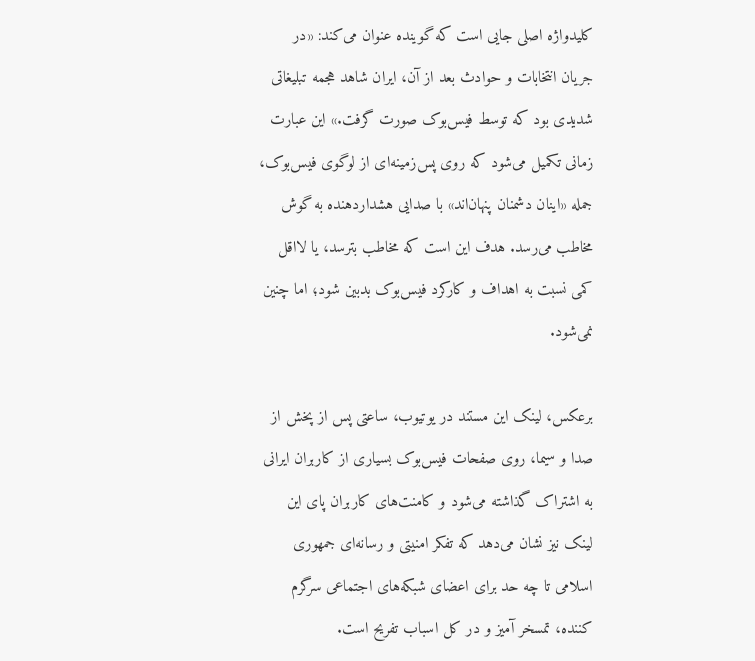کلیدواژه اصلی جایی است که گوینده عنوان می‌کند: «در جریان انتخابات و حوادث بعد از آن، ایران شاهد هجمه تبلیغاتی شدیدی بود که توسط فیس‌بوک صورت گرفت.» این عبارت زمانی تکمیل می‌شود که روی پس‌زمینه‌ای از لوگوی فیس‌بوک، جمله «اینان دشمنان پنهان‌اند» با صدایی هشداردهنده به گوش مخاطب می‌رسد. هدف این است که مخاطب بترسد، یا لااقل کمی ‌نسبت به اهداف و کارکرد فیس‌بوک بدبین شود؛ اما چنین نمی‌شود.

برعکس، لینک این مستند در یوتیوب، ساعتی پس از پخش از صدا و سیما، روی صفحات فیس‌بوک بسیاری از کاربران ایرانی به اشتراک گذاشته می‌شود و کامنت‌های کاربران پای این لینک نیز نشان می‌دهد که تفکر امنیتی و رسانه‌ای جمهوری اسلامی ‌تا چه حد برای اعضای شبکه‌های اجتماعی سرگرم کننده، تمسخر آمیز و در کل اسباب تفریح است.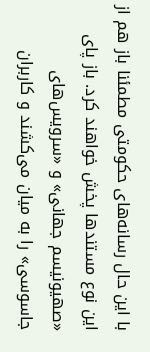با این حال رسانه‌های حکومتی مطمئنا باز هم از این نوع مستندها پخش خواهند کرد. باز پای «صهیونیسم جهانی» و «سرویس‌های جاسوسی» را به میان می‌کشند و کاربران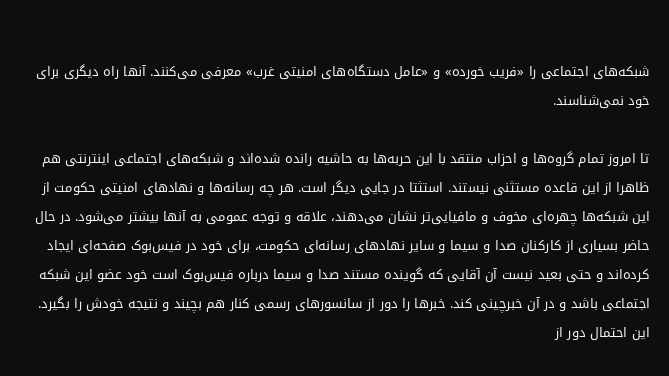شبکه‌های اجتماعی را «فریب خورده» و «عامل دستگاه‌های امنیتی غرب» معرفی می‌کنند. آنها راه دیگری برای خود نمی‌شناسند.

تا امروز تمام گروه‌ها و احزاب منتقد با این حربه‌ها به حاشیه رانده شده‌اند و شبکه‌های اجتماعی اینترنتی هم ظاهرا از این قاعده مستثنی نیستند. استثتا در جایی دیگر است. هر چه رسانه‌ها و نهادهای امنیتی حکومت از این شبکه‌ها چهره‌ای مخوف و مافیایی‌تر نشان می‌دهند، علاقه و توجه عمومی‌ به آنها بیشتر می‌شود. در حال حاضر بسیاری از کارکنان صدا و سیما و سایر نهادهای رسانه‌ای حکومت، برای خود در فیس‌بوک صفحه‌ای ایجاد کرده‌اند و حتی بعید نیست آن آقایی که گوینده مستند صدا و سیما درباره فیس‌بوک است خود عضو این شبکه اجتماعی باشد و در آن خبرچینی کند. خبرها را دور از سانسورهای رسمی‌ کنار هم بچیند و نتیجه خودش را بگیرد. این احتمال دور از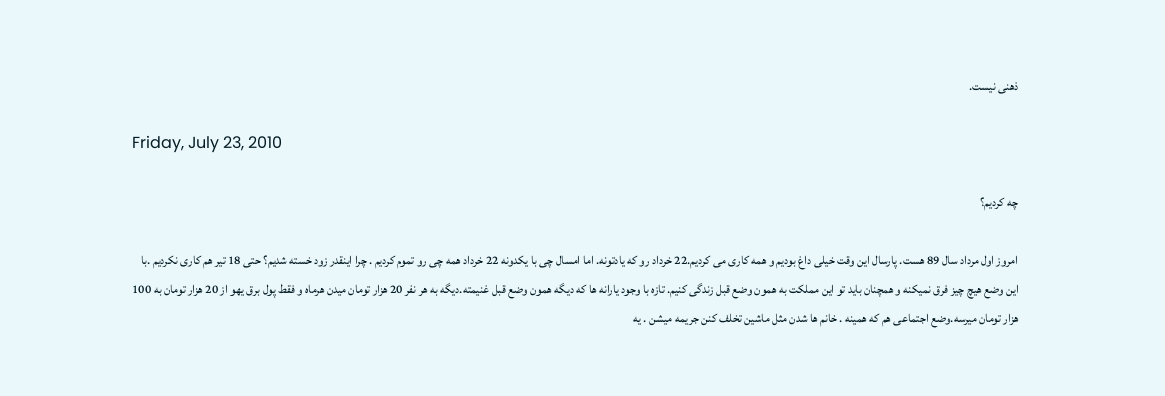ذهنی نیست.

Friday, July 23, 2010

چه کردیم؟

امروز اول مرداد سال 89 هست. پارسال این وقت خیلی داغ بودیم و همه کاری می کردیم.22 خرداد رو که یادتونه. اما امسال چی با یکدونه 22 خرداد همه چی رو تموم کردیم . چرا اینقدر زود خسته شدیم؟ حتی 18 تیر هم کاری نکردیم .با این وضع هیچ چیز فرق نمیکنه و همچنان باید تو این مملکت به همون وضع قبل زندگی کنیم. تازه با وجود یارانه ها که دیگه همون وضع قبل غنیمته.دیگه به هر نفر 20 هزار تومان میدن هرماه و فقط پول برق یهو از 20 هزار تومان به 100 هزار تومان میرسه.وضع اجتماعی هم که همینه . خانم ها شدن مثل ماشین تخلف کنن جریمه میشن . یه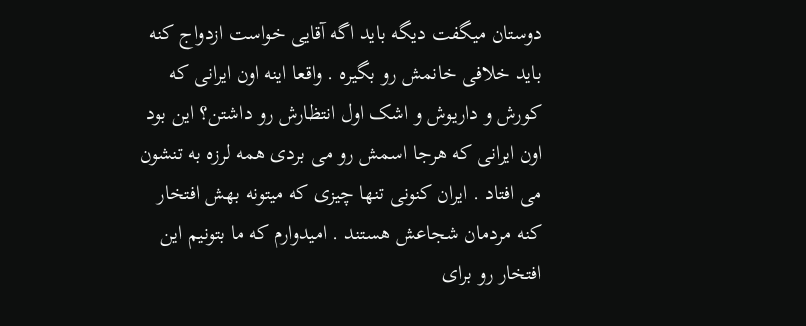دوستان میگفت دیگه باید اگه آقایی خواست ازدواج کنه باید خلافی خانمش رو بگیره . واقعا اینه اون ایرانی که کورش و داریوش و اشک اول انتظارش رو داشتن؟ این بود اون ایرانی که هرجا اسمش رو می بردی همه لرزه به تنشون می افتاد . ایران کنونی تنها چیزی که میتونه بهش افتخار کنه مردمان شجاعش هستند . امیدوارم که ما بتونیم این افتخار رو برای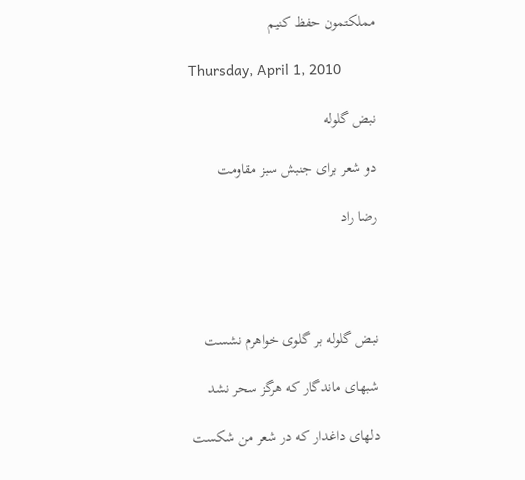مملکتمون حفظ کنیم

Thursday, April 1, 2010

نبض گلوله

دو شعر برای جنبش سبز مقاومت

رضا راد




نبض گلوله بر گلوی خواهرم نشست

شبهای ماندگار که هرگز سحر نشد

دلهای داغدار که در شعر من شکست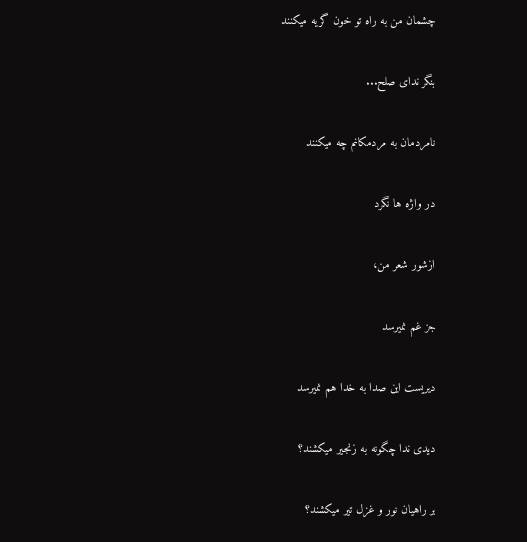چشمان من به راه تو خون گریه میکنند

بنگر ندای صلح...

نامردمان به مردمکانم چه میکنند

در واژه ها نگرد

ازشور شعر من،

جز غم نمیرسد

دیریست این صدا به خدا هم نمیرسد

دیدی ندا چگونه به زنجیر میکشند؟

بر راهیان نور و غزل تیر میکشند؟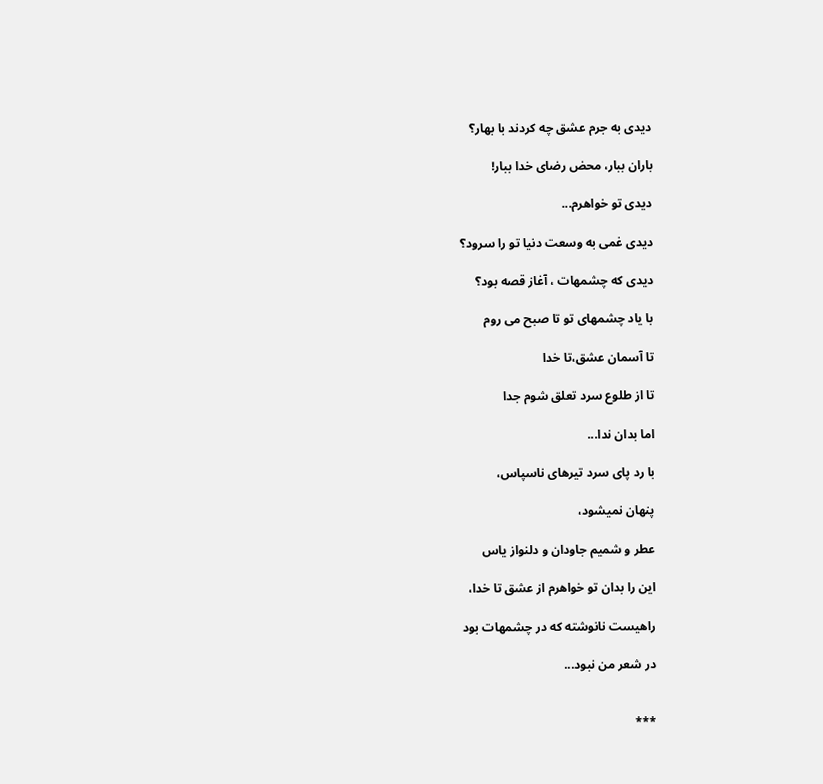دیدی به جرم عشق چه کردند با بهار؟

باران ببار، محض رضای خدا ببار!

دیدی تو خواهرم...

دیدی غمی به وسعت دنیا تو را سرود؟

دیدی که چشمهات ، آغاز قصه بود؟

با یاد چشمهای تو تا صبح می روم

تا آسمان عشق،تا خدا

تا از طلوع سرد تعلق شوم جدا

اما بدان ندا...

با رد پای سرد تیرهای ناسپاس،

پنهان نمیشود،

عطر و شمیم جاودان و دلنواز یاس

این را بدان تو خواهرم از عشق تا خدا،

راهیست نانوشته که در چشمهات بود

در شعر من نبود...


***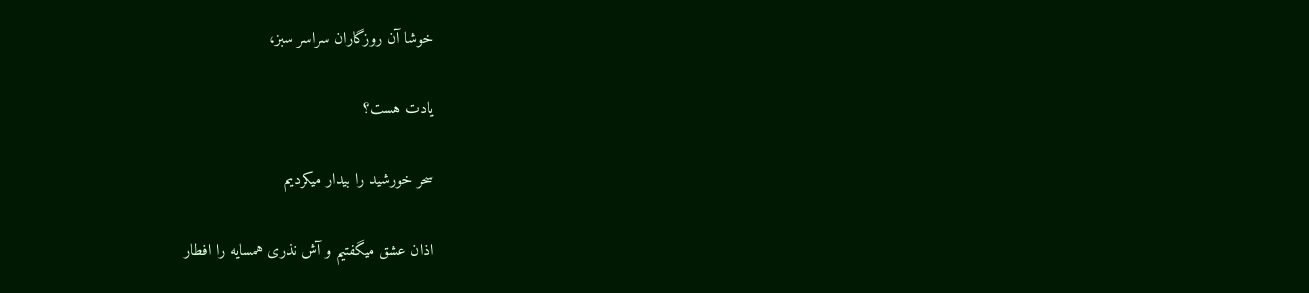خوشا آن روزگاران سراسر سبز،

یادت هست؟

سحر خورشید را بیدار میکردیم

اذان عشق میگفتیم و آش نذری همسایه را افطار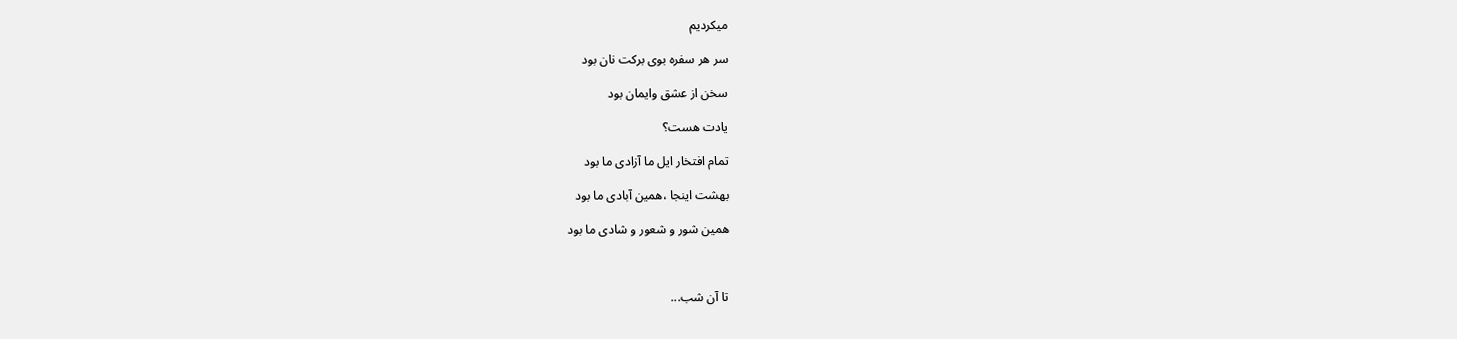میکردیم

سر هر سفره بوی برکت نان بود

سخن از عشق وایمان بود

یادت هست؟

تمام افتخار ایل ما آزادی ما بود

بهشت اینجا ،همین آبادی ما بود

همین شور و شعور و شادی ما بود



تا آن شب...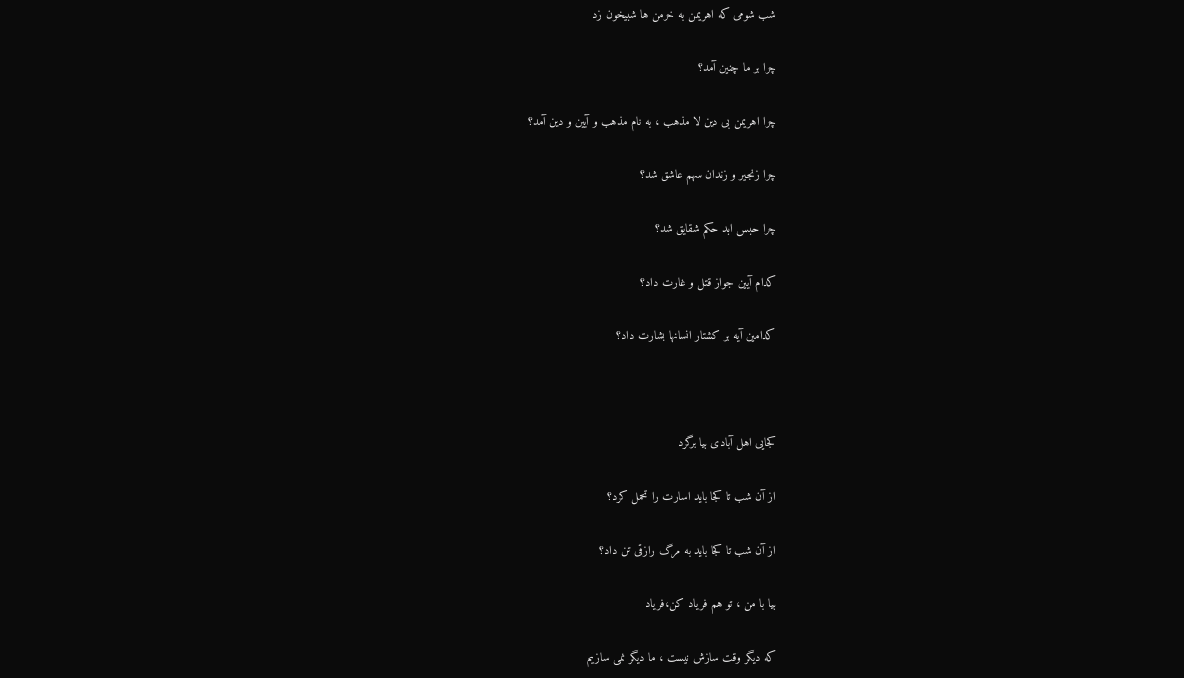شب شومی که اهریمن به خرمن ها شبیخون زد

چرا بر ما چنین آمد؟

چرا اهریمن بی دین لا مذهب ، به نام مذهب و آیین و دین آمد؟

چرا زنجیر و زندان سهم عاشق شد؟

چرا حبس ابد حکم شقایق شد؟

کدام آیین جواز قتل و غارت داد؟

کدامین آیه بر کشتار انسانها بشارت داد؟



کجایی اهل آبادی بیا برگرد

از آن شب تا کجا باید اسارت را تحمل کرد؟

از آن شب تا کجا باید به مرگ رازقی تن داد؟

بیا با من ، تو هم فریاد کن،فریاد

که دیگر وقت سازش نیست ، ما دیگر نمی سازیم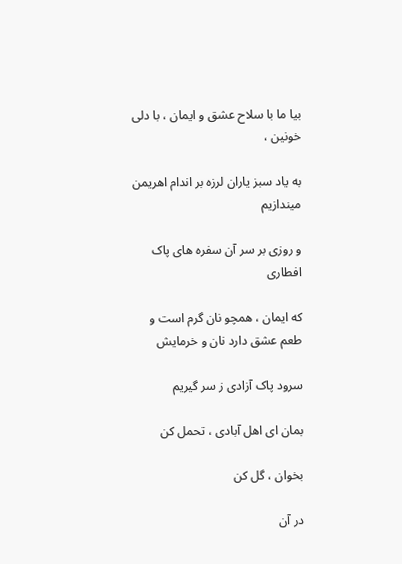بیا ما با سلاح عشق و ایمان ، با دلی خونین ،

به یاد سبز یاران لرزه بر اندام اهریمن میندازیم

و روزی بر سر آن سفره های پاک افطاری

که ایمان ، همچو نان گرم است و طعم عشق دارد نان و خرمایش

سرود پاک آزادی ز سر گیریم

بمان ای اهل آبادی ، تحمل کن

بخوان ، گل کن

در آن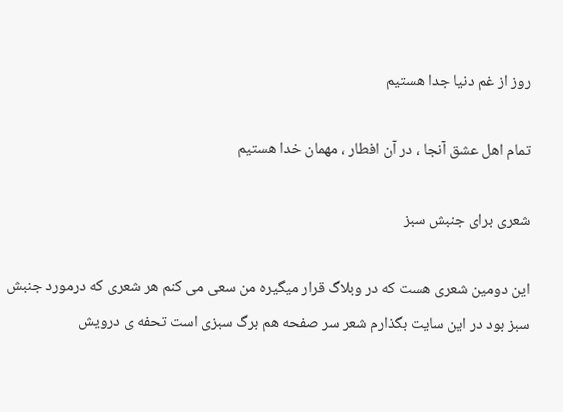روز از غم دنیا جدا هستیم

تمام اهل عشق آنجا ، در آن افطار ، مهمان خدا هستیم

شعری برای جنبش سبز

این دومین شعری هست که در وبلاگ قرار میگیره من سعی می کنم هر شعری که درمورد جنبش سبز بود در این سایت بگذارم شعر سر صفحه هم برگ سبزی است تحفه ی درویش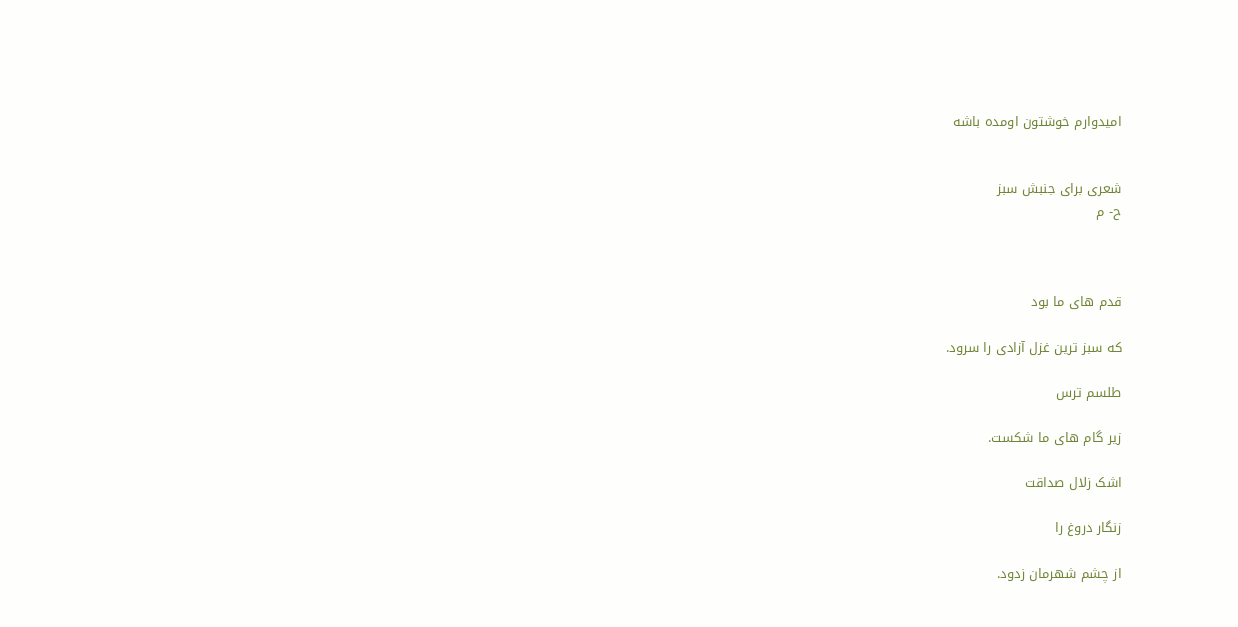امیدوارم خوشتون اومده باشه


شعری برای جنبش سبز
ح- م



قدم های ما بود

که سبز ترین غزل آزادی را سرود.

طلسم ترس

زیر گام های ما شکست.

اشک زلال صداقت

زنگار دروغ را

از چشم شهرمان زدود.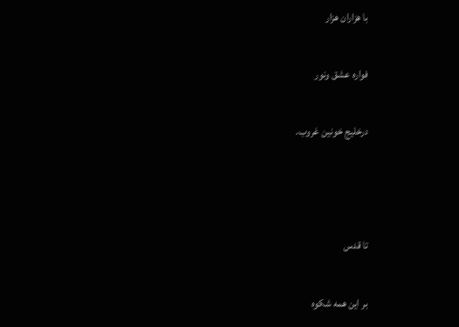با هزاران هزار

فواره عشق ونور

درخلیج خونین غروب.



تا قدس

بر این همه شکوه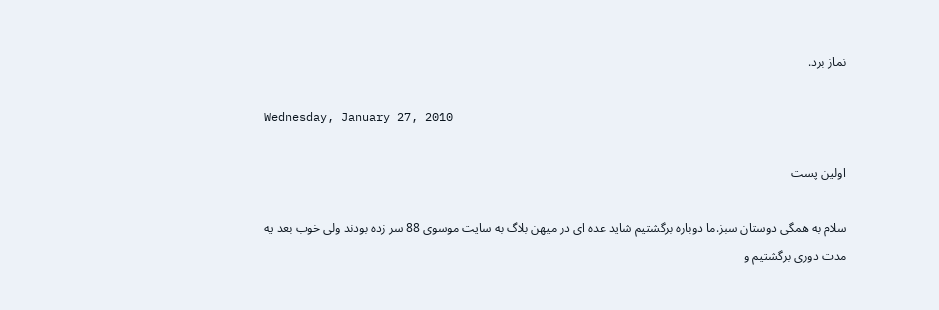نماز برد.

Wednesday, January 27, 2010

اولین پست

سلام به همگی دوستان سبز.ما دوباره برگشتیم شاید عده ای در میهن بلاگ به سایت موسوی 88 سر زده بودند ولی خوب بعد یه مدت دوری برگشتیم و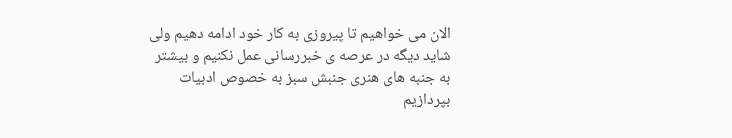الان می خواهیم تا پیروزی به کار خود ادامه دهیم ولی شاید دیگه در عرصه ی خبررسانی عمل نکنیم و بیشتر به جنبه های هنری جنبش سبز به خصوص ادبیات بپردازیم